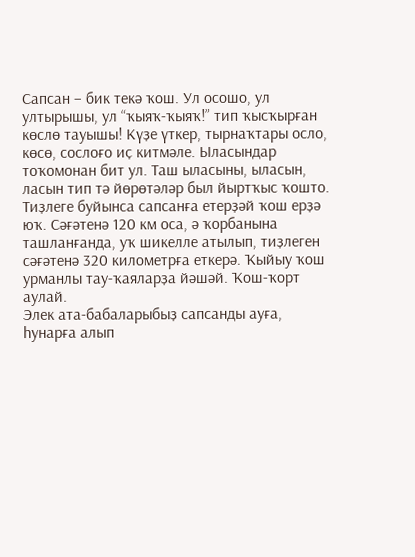Сапсан – бик текә ҡош. Ул осошо, ул ултырышы, ул “ҡыяҡ-ҡыяҡ!” тип ҡысҡырған көслө тауышы! Күҙе үткер, тырнаҡтары осло, көсө, сослоғо иҫ китмәле. Ыласындар тоҡомонан бит ул. Таш ыласыны, ыласын, ласын тип тә йөрөтәләр был йыртҡыс ҡошто.
Тиҙлеге буйынса сапсанға етерҙәй ҡош ерҙә юҡ. Сәғәтенә 120 км оса, ә ҡорбанына ташланғанда, уҡ шикелле атылып, тиҙлеген сәғәтенә 320 километрға еткерә. Ҡыйыу ҡош урманлы тау-ҡаяларҙа йәшәй. Ҡош-ҡорт аулай.
Элек ата-бабаларыбыҙ сапсанды ауға, һунарға алып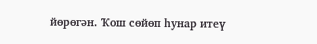йөрөгән. Ҡош сөйөп һунар итеү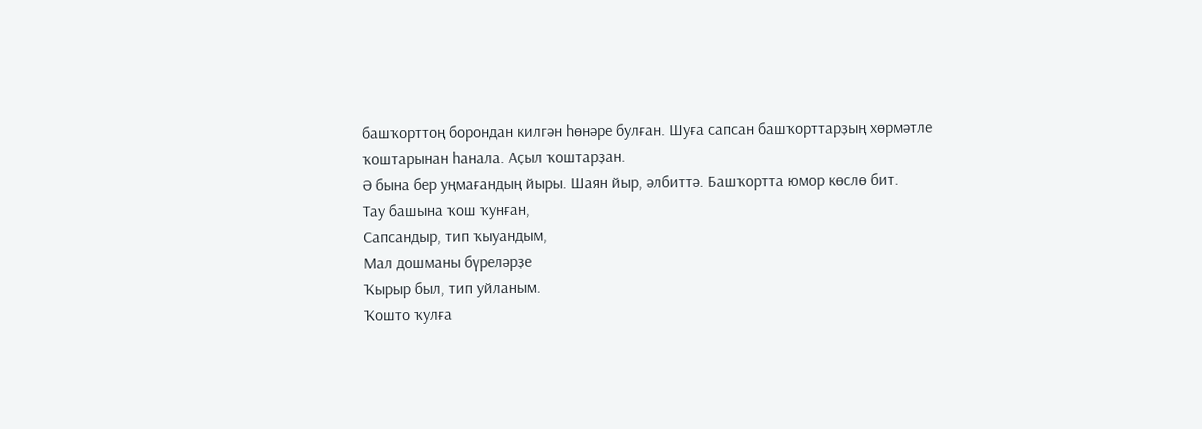башҡорттоң борондан килгән һөнәре булған. Шуға сапсан башҡорттарҙың хөрмәтле ҡоштарынан һанала. Аҫыл ҡоштарҙан.
Ә бына бер уңмағандың йыры. Шаян йыр, әлбиттә. Башҡортта юмор көслө бит.
Тау башына ҡош ҡунған,
Сапсандыр, тип ҡыуандым,
Мал дошманы бүреләрҙе
Ҡырыр был, тип уйланым.
Ҡошто ҡулға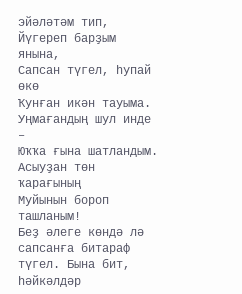эйәләтәм тип,
Йүгереп барҙым янына,
Сапсан түгел, һупай өкө
Ҡунған икән тауыма.
Уңмағандың шул инде –
Юҡҡа ғына шатландым.
Асыуҙан төн ҡарағының
Муйынын бороп ташланым!
Беҙ әлеге көндә лә сапсанға битараф түгел. Бына бит, һәйкәлдәр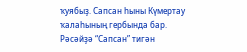ҡуябыҙ. Сапсан һыны Күмертау ҡалаһының гербында бар.
Рәсәйҙә “Сапсан” тигән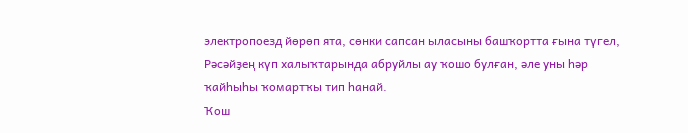электропоезд йөрөп ята, сөнки сапсан ыласыны башҡортта ғына түгел, Рәсәйҙең күп халыҡтарында абруйлы ау ҡошо булған, әле уны һәр ҡайһыһы ҡомартҡы тип һанай.
Ҡош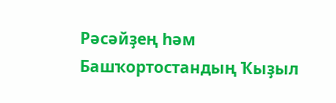Рәсәйҙең һәм Башҡортостандың Ҡыҙыл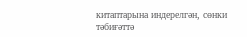китаптарына индерелгән, сөнки тәбиғәттә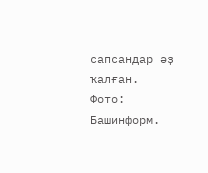сапсандар әҙ ҡалған.
Фото: Башинформ.